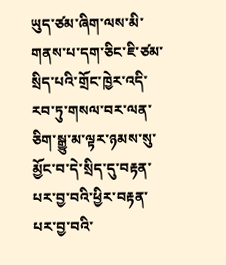ཡུད་ཙམ་ཞིག་ལས་མི་གནས་པ་དག་ཅིང་ཇི་ཙམ་སྲིད་པའི་གྲོང་ཁྱེར་འདི་རབ་ཏུ་གསལ་བར་ལན་ཅིག་སྒྱུ་མ་ལྟར་ཉམས་སུ་མྱོང་བ་དེ་སྲིད་དུ་བརྟན་པར་བྱ་བའི་ཕྱིར་བརྟན་པར་བྱ་བའི་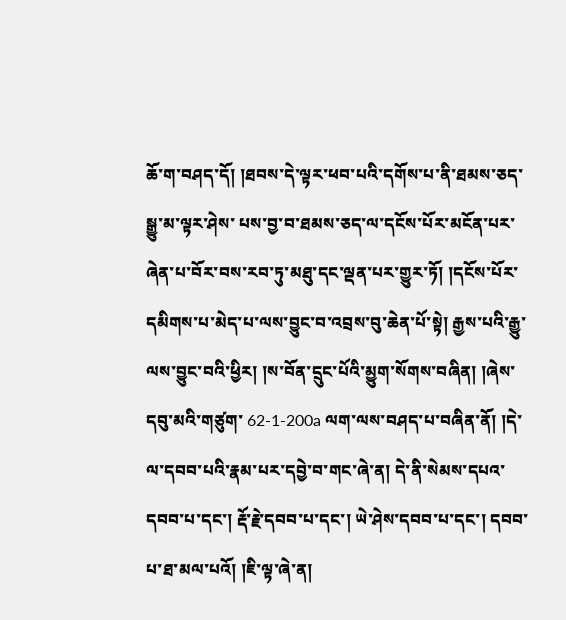ཆོ་ག་བཤད་དོ། །ཐབས་དེ་ལྟར་ཕབ་པའི་དགོས་པ་ནི་ཐམས་ཅད་སྒྱུ་མ་ལྟར་ཤེས་ པས་བྱ་བ་ཐམས་ཅད་ལ་དངོས་པོར་མངོན་པར་ཞེན་པ་བོར་བས་རབ་ཏུ་མཐུ་དང་ལྡན་པར་གྱུར་ཏོ། །དངོས་པོར་དམིགས་པ་མེད་པ་ལས་བྱུང་བ་འབྲས་བུ་ཆེན་པོ་སྟེ། རྒྱས་པའི་རྒྱུ་ལས་བྱུང་བའི་ཕྱིར། །ས་བོན་དྲུང་པོའི་མྱུག་སོགས་བཞིན། །ཞེས་དབུ་མའི་གཙུག་ 62-1-200a ལག་ལས་བཤད་པ་བཞིན་ནོ། །དེ་ལ་དབབ་པའི་རྣམ་པར་དབྱེ་བ་གང་ཞེ་ན། དེ་ནི་སེམས་དཔའ་དབབ་པ་དང་། རྡོ་རྗེ་དབབ་པ་དང་། ཡེ་ཤེས་དབབ་པ་དང་། དབབ་པ་ཐ་མལ་པའོ། །ཇི་ལྟ་ཞེ་ན།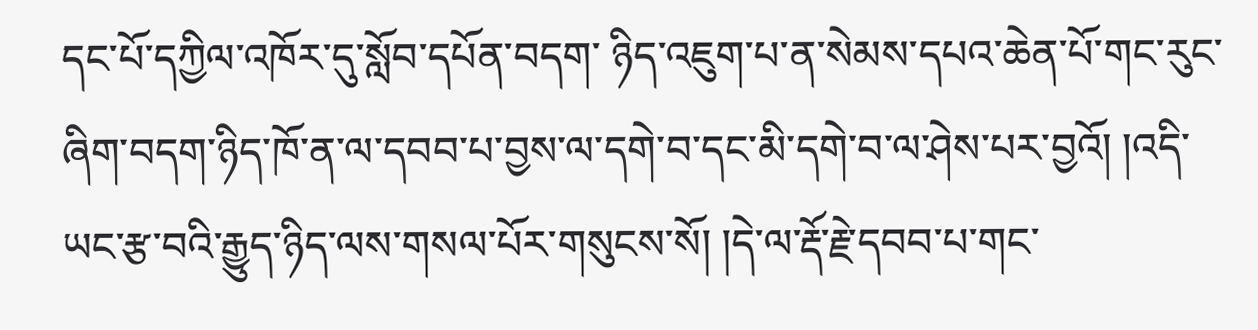དང་པོ་དཀྱིལ་འཁོར་དུ་སློབ་དཔོན་བདག་ ཉིད་འཇུག་པ་ན་སེམས་དཔའ་ཆེན་པོ་གང་རུང་ཞིག་བདག་ཉིད་ཁོ་ན་ལ་དབབ་པ་བྱས་ལ་དགེ་བ་དང་མི་དགེ་བ་ལ་ཤེས་པར་བྱའོ། །འདི་ཡང་རྩ་བའི་རྒྱུད་ཉིད་ལས་གསལ་པོར་གསུངས་སོ། །དེ་ལ་རྡོ་རྗེ་དབབ་པ་གང་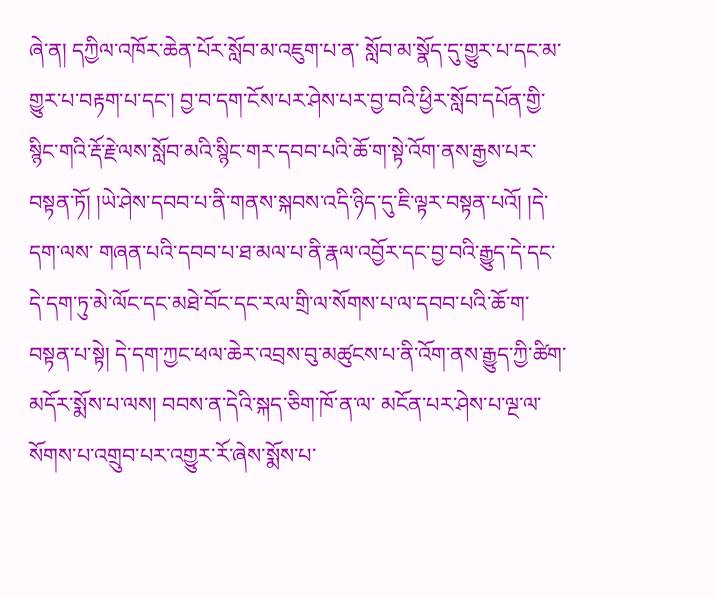ཞེ་ན། དཀྱིལ་འཁོར་ཆེན་པོར་སློབ་མ་འཇུག་པ་ན་ སློབ་མ་སྣོད་དུ་གྱུར་པ་དང་མ་གྱུར་པ་བརྟག་པ་དང་། བྱ་བ་དག་ངོས་པར་ཤེས་པར་བྱ་བའི་ཕྱིར་སློབ་དཔོན་གྱི་སྙིང་གའི་རྡོ་རྗེ་ལས་སློབ་མའི་སྙིང་གར་དབབ་པའི་ཆོ་ག་སྟེ་འོག་ནས་རྒྱས་པར་བསྟན་ཏོ། །ཡེ་ཤེས་དབབ་པ་ནི་གནས་སྐབས་འདི་ཉིད་དུ་ཇི་ལྟར་བསྟན་པའོ། །དེ་དག་ལས་ གཞན་པའི་དབབ་པ་ཐ་མལ་པ་ནི་རྣལ་འབྱོར་དང་བྱ་བའི་རྒྱུད་དེ་དང་དེ་དག་ཏུ་མེ་ལོང་དང་མཐེ་བོང་དང་རལ་གྲི་ལ་སོགས་པ་ལ་དབབ་པའི་ཆོ་ག་བསྟན་པ་སྟེ། དེ་དག་ཀྱང་ཕལ་ཆེར་འབྲས་བུ་མཚུངས་པ་ནི་འོག་ནས་རྒྱུད་ཀྱི་ཚིག་མདོར་སྨོས་པ་ལས། བབས་ན་དེའི་སྐད་ཅིག་ཁོ་ན་ལ་ མངོན་པར་ཤེས་པ་ལྔ་ལ་སོགས་པ་འགྲུབ་པར་འགྱུར་རོ་ཞེས་སྨོས་པ་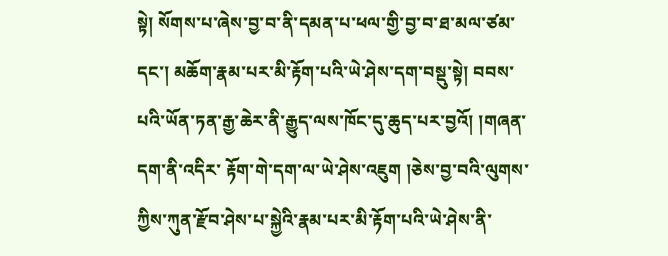སྟེ། སོགས་པ་ཞེས་བྱ་བ་ནི་དམན་པ་ཕལ་གྱི་བྱ་བ་ཐ་མལ་ཙམ་དང་། མཆོག་རྣམ་པར་མི་རྟོག་པའི་ཡེ་ཤེས་དག་བསྡུ་སྟེ། བབས་པའི་ཡོན་ཏན་རྒྱ་ཆེར་ནི་རྒྱུད་ལས་ཁོང་དུ་ཆུད་པར་བྱའོ། །གཞན་དག་ནི་འདིར་ རྟོག་གེ་དག་ལ་ཡེ་ཤེས་འཇུག །ཅེས་བྱ་བའི་ལུགས་ཀྱིས་ཀུན་རྫོབ་ཤེས་པ་སྐྱེའི་རྣམ་པར་མི་རྟོག་པའི་ཡེ་ཤེས་ནི་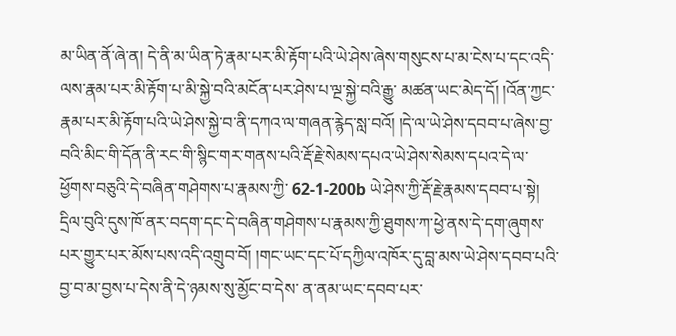མ་ཡིན་ནོ་ཞེ་ན། དེ་ནི་མ་ཡིན་ཏེ་རྣམ་པར་མི་རྟོག་པའི་ཡེ་ཤེས་ཞེས་གསུངས་པ་མ་ངེས་པ་དང་འདི་ལས་རྣམ་པར་མི་རྟོག་པ་མི་སྐྱེ་བའི་མངོན་པར་ཤེས་པ་ལྔ་སྐྱེ་བའི་རྒྱུ་ མཚན་ཡང་མེད་དོ། །འོན་ཀྱང་རྣམ་པར་མི་རྟོག་པའི་ཡེ་ཤེས་སྐྱེ་བ་ནི་དཀའ་ལ་གཞན་རྙེད་སླ་བའོ། །དེ་ལ་ཡེ་ཤེས་དབབ་པ་ཞེས་བྱ་བའི་མིང་གི་དོན་ནི་རང་གི་སྙིང་གར་གནས་པའི་རྡོ་རྗེ་སེམས་དཔའ་ཡེ་ཤེས་སེམས་དཔའ་དེ་ལ་ཕྱོགས་བཅུའི་དེ་བཞིན་གཤེགས་པ་རྣམས་ཀྱི་ 62-1-200b ཡེ་ཤེས་ཀྱི་རྡོ་རྗེ་རྣམས་དབབ་པ་སྟེ། དྲིལ་བུའི་དུས་ཁོ་ནར་བདག་དང་དེ་བཞིན་གཤེགས་པ་རྣམས་ཀྱི་ཐུགས་ཀ་ཕྱེ་ནས་དེ་དག་ཞུགས་པར་གྱུར་པར་མོས་པས་འདི་འགྲུབ་བོ། །གང་ཡང་དང་པོ་དཀྱིལ་འཁོར་དུ་བླ་མས་ཡེ་ཤེས་དབབ་པའི་བྱ་བ་མ་བྱས་པ་དེས་ནི་དེ་ཉམས་སུ་མྱོང་བ་དེས་ ན་ནམ་ཡང་དབབ་པར་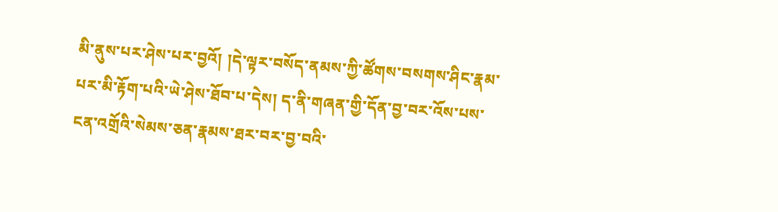མི་ནུས་པར་ཤེས་པར་བྱའོ། །དེ་ལྟར་བསོད་ནམས་ཀྱི་ཚོགས་བསགས་ཤིང་རྣམ་པར་མི་རྟོག་པའི་ཡེ་ཤེས་ཐོབ་པ་དེས། ད་ནི་གཞན་གྱི་དོན་བྱ་བར་འོས་པས་ངན་འགྲོའི་སེམས་ཅན་རྣམས་ཐར་བར་བྱ་བའི་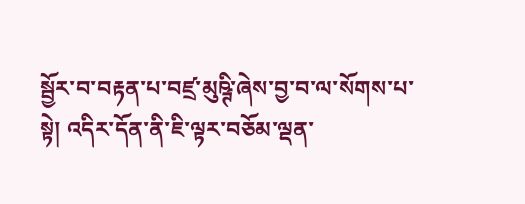སྦྱོར་བ་བརྟན་པ་བཛྲ་མུཥྚི་ཞེས་བྱ་བ་ལ་སོགས་པ་སྟེ། འདིར་དོན་ནི་ཇི་ལྟར་བཅོམ་ལྡན་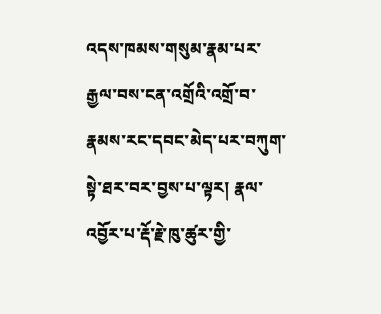འདས་ཁམས་གསུམ་རྣམ་པར་རྒྱལ་བས་ངན་འགྲོའི་འགྲོ་བ་རྣམས་རང་དབང་མེད་པར་བཀུག་སྟེ་ཐར་བར་བྱས་པ་ལྟར། རྣལ་འབྱོར་པ་རྡོ་རྗེ་ཁུ་ཚུར་གྱི་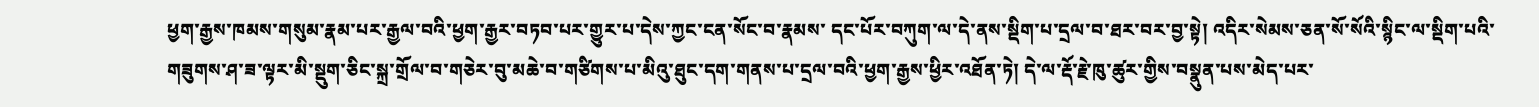ཕྱག་རྒྱས་ཁམས་གསུམ་རྣམ་པར་རྒྱལ་བའི་ཕྱག་རྒྱར་བཏབ་པར་གྱུར་པ་དེས་ཀྱང་ངན་སོང་བ་རྣམས་ དང་པོར་བཀུག་ལ་དེ་ནས་སྡིག་པ་དྲལ་བ་ཐར་བར་བྱ་སྟེ། འདིར་སེམས་ཅན་སོ་སོའི་སྙིང་ལ་སྡིག་པའི་གཟུགས་ཤ་ཟ་ལྟར་མི་སྡུག་ཅིང་སྐྲ་གྲོལ་བ་གཅེར་བུ་མཆེ་བ་གཙིགས་པ་མིའུ་ཐུང་དག་གནས་པ་དྲལ་བའི་ཕྱག་རྒྱས་ཕྱིར་འཐོན་ཏེ། དེ་ལ་རྡོ་རྗེ་ཁུ་ཚུར་གྱིས་བསྣུན་པས་མེད་པར་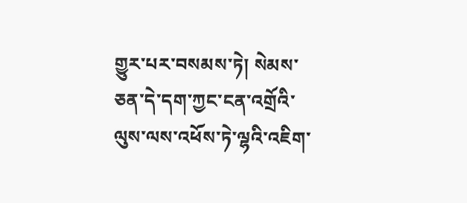གྱུར་པར་བསམས་ཏེ། སེམས་ཅན་དེ་དག་ཀྱང་ངན་འགྲོའི་ལུས་ལས་འཕོས་ཏེ་ལྷའི་འཇིག་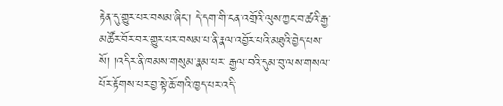རྟེན་དུ་གྱུར་པར་བསམ་ཞིང་། དེ་དག་གི་ངན་འགྲོའི་ལུས་ཀྱང་བ་ཚའི་རྒྱ་མཚོར་བོར་བར་གྱུར་པར་བསམ་པ་ནི་རྣལ་འབྱོར་པའི་མཐུའི་བྱེད་པས་སོ། །འདིར་ནི་ཁམས་གསུམ་རྣམ་པར་ རྒྱལ་བའི་དུམ་བུ་ལས་གསལ་པོར་རྟོགས་པར་བྱ་སྟེ་ཆོ་གའི་ཁྱད་པར་འདི་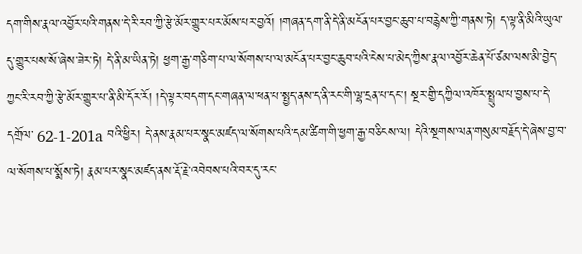དག་གིས་རྣལ་འབྱོར་པའི་གནས་དེ་རི་རབ་ཀྱི་རྩེ་མོར་གྱུར་པར་མོས་པར་བྱའོ། །གཞན་དག་ནི་དེ་ནི་མངོན་པར་བྱང་ཆུབ་པ་བརྙེས་ཀྱི་གནས་ཏེ། ད་ལྟ་ནི་མིའི་ཡུལ་དུ་གྱུར་པས་སོ་ཞེས་ཟེར་ཏེ། དེ་ནི་མ་ཡིན་ཏེ། ཕྱག་རྒྱ་གཅིག་པ་ལ་སོགས་པ་ལ་མངོན་པར་བྱང་ཆུབ་པའི་ངེས་པ་མེད་ཀྱིས་རྣལ་འབྱོར་ཆེན་པོ་ཙམ་ལས་མི་བྱེད་ཀྱང་རི་རབ་ཀྱི་རྩེ་མོར་གྱུར་པ་ནི་མི་དོར་རོ། །དེ་ལྟར་བདག་དང་གཞན་ལ་ཕན་པ་སྤྱད་ནས་ད་ནི་རང་གི་ལྷ་དྲན་པ་དང་། སྔར་གྱི་དཀྱིལ་འཁོར་སྤྲུལ་པ་བྱས་པ་དེ་དགྲོལ་ 62-1-201a བའི་ཕྱིར། དེ་ནས་རྣམ་པར་སྣང་མཛད་ལ་སོགས་པའི་དམ་ཚིག་གི་ཕྱག་རྒྱ་བཅིངས་ལ། དེའི་སྔགས་ལན་གསུམ་བརྗོད་དེ་ཞེས་བྱ་བ་ལ་སོགས་པ་སྨོས་ཏེ། རྣམ་པར་སྣང་མཛད་ནས་རྡོ་རྗེ་འབེབས་པའི་བར་དུ་རང་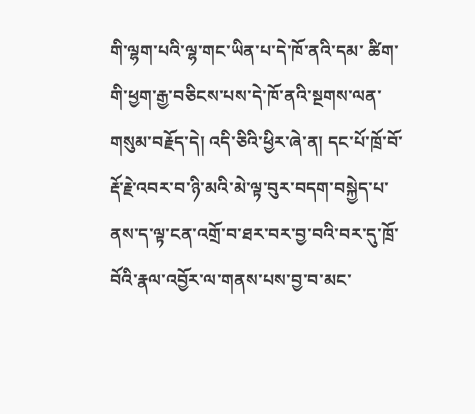གི་ལྷག་པའི་ལྷ་གང་ཡིན་པ་དེ་ཁོ་ནའི་དམ་ ཚིག་གི་ཕྱག་རྒྱ་བཅིངས་པས་དེ་ཁོ་ནའི་སྔགས་ལན་གསུམ་བརྗོད་དེ། འདི་ཅིའི་ཕྱིར་ཞེ་ན། དང་པོ་ཁྲོ་བོ་རྡོ་རྗེ་འབར་བ་ཉི་མའི་མེ་ལྟ་བུར་བདག་བསྐྱེད་པ་ནས་ད་ལྟ་ངན་འགྲོ་བ་ཐར་བར་བྱ་བའི་བར་དུ་ཁྲོ་བོའི་རྣལ་འབྱོར་ལ་གནས་པས་བྱ་བ་མང་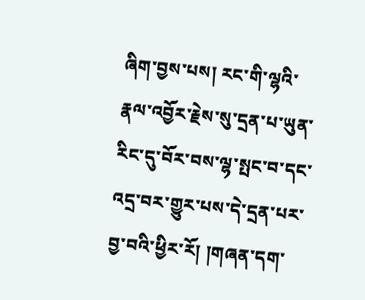ཞིག་བྱས་པས། རང་གི་ལྷའི་ རྣལ་འབྱོར་རྗེས་སུ་དྲན་པ་ཡུན་རིང་དུ་བོར་བས་ལྷ་སྤང་བ་དང་འདྲ་བར་གྱུར་པས་དེ་དྲན་པར་བྱ་བའི་ཕྱིར་རོ། །གཞན་དག་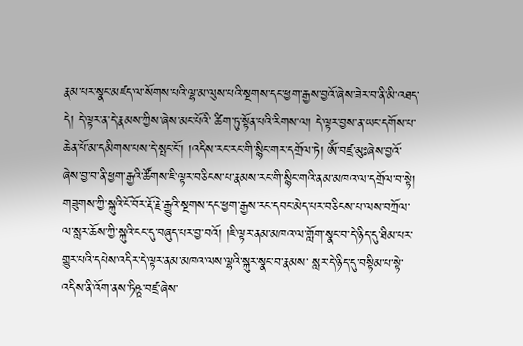རྣམ་པར་སྣང་མཛད་ལ་སོགས་པའི་ལྷ་མ་ལུས་པའི་སྔགས་དང་ཕྱག་རྒྱས་བྱའོ་ཞེས་ཟེར་བ་ནི་མི་འཐད་དེ། དེ་ལྟར་ན་དེ་རྣམས་ཀྱིས་ཞེས་མང་པོའི་ ཚིག་ཏུ་སྟོན་པའི་རིགས་ལ། དེ་ལྟར་བྱས་ན་ཡང་དགོས་པ་ཆེན་པོ་མ་དམིགས་པས་དེ་སྤང་ངོ་། །འདིས་རང་རང་གི་སྙིང་གར་དགྲོལ་ཏེ། ཨོཾ་བཛྲ་མུཿཞེས་བྱའོ་ཞེས་བྱ་བ་ནི་ཕྱག་རྒྱའི་ཚོགས་ཇི་ལྟར་བཅིངས་པ་རྣམས་རང་གི་སྙིང་གའི་ནམ་མཁའ་ལ་དགྲོལ་བ་སྟེ། གཟུགས་ཀྱི་སྐུའི་ངོ་བོར་རྡོ་རྗེ་རྒྱུའི་སྔགས་དང་ཕྱག་རྒྱས་རང་དབང་མེད་པར་བཅིངས་པ་ལས་བཀྲོལ་ལ་སླར་ཆོས་ཀྱི་སྐུའི་ངང་དུ་བཞུད་པར་བྱ་བའོ། །ཇི་ལྟར་ནམ་མཁའ་ལ་གློག་སྣང་བ་དེ་ཉིད་དུ་ཐིམ་པར་གྱུར་པའི་དཔེས་འདིར་དེ་ལྟར་ནམ་མཁའ་ལས་ལྷའི་སྐུར་སྣང་བ་རྣམས་ སླར་དེ་ཉིད་དུ་བསྟིམ་པ་སྟེ་འདིས་ནི་འོག་ནས་ཏིཥྛ་བཛྲ་ཞེས་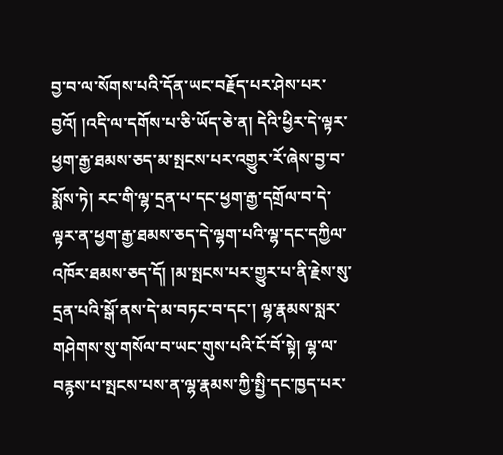བྱ་བ་ལ་སོགས་པའི་དོན་ཡང་བརྗོད་པར་ཤེས་པར་བྱའོ། །འདི་ལ་དགོས་པ་ཅི་ཡོད་ཅེ་ན། དེའི་ཕྱིར་དེ་ལྟར་ཕྱག་རྒྱ་ཐམས་ཅད་མ་སྤངས་པར་འགྱུར་རོ་ཞེས་བྱ་བ་སྨོས་ཏེ། རང་གི་ལྷ་དྲན་པ་དང་ཕྱག་རྒྱ་དགྲོལ་བ་དེ་ ལྟར་ན་ཕྱག་རྒྱ་ཐམས་ཅད་དེ་ལྷག་པའི་ལྷ་དང་དཀྱིལ་འཁོར་ཐམས་ཅད་དོ། །མ་སྤངས་པར་གྱུར་པ་ནི་རྗེས་སུ་དྲན་པའི་སྒོ་ནས་དེ་མ་བཏང་བ་དང་། ལྷ་རྣམས་སླར་གཤེགས་སུ་གསོལ་བ་ཡང་གུས་པའི་ངོ་བོ་སྟེ། ལྷ་ལ་བརྙས་པ་སྤངས་པས་ན་ལྷ་རྣམས་ཀྱི་སྤྱི་དང་ཁྱད་པར་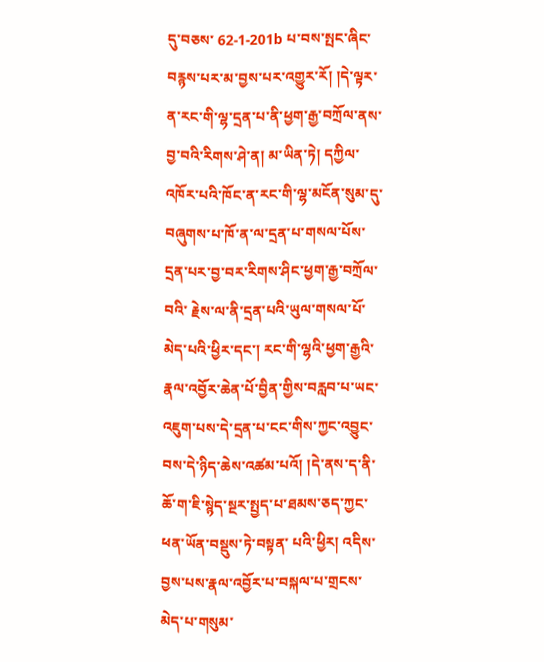དུ་བཅས་ 62-1-201b པ་བས་སྤང་ཞིང་བརྙས་པར་མ་བྱས་པར་འགྱུར་རོ། །དེ་ལྟར་ན་རང་གི་ལྷ་དྲན་པ་ནི་ཕྱག་རྒྱ་བཀྲོལ་ནས་བྱ་བའི་རིགས་ཤེ་ན། མ་ཡིན་ཏེ། དཀྱིལ་འཁོར་པའི་ཁོང་ན་རང་གི་ལྷ་མངོན་སུམ་དུ་བཞུགས་པ་ཁོ་ན་ལ་དྲན་པ་གསལ་པོས་དྲན་པར་བྱ་བར་རིགས་ཤིང་ཕྱག་རྒྱ་བཀྲོལ་བའི་ རྗེས་ལ་ནི་དྲན་པའི་ཡུལ་གསལ་པོ་མེད་པའི་ཕྱིར་དང་། རང་གི་ལྷའི་ཕྱག་རྒྱའི་རྣལ་འབྱོར་ཆེན་པོ་བྱིན་གྱིས་བརླབ་པ་ཡང་འཇུག་པས་དེ་དྲན་པ་ངང་གིས་ཀྱང་འབྱུང་བས་དེ་ཉིད་ཆེས་འཚམ་པའོ། །དེ་ནས་ད་ནི་ཆོ་ག་ཇི་སྙེད་སྔར་སྤྱད་པ་ཐམས་ཅད་ཀྱང་ཕན་ཡོན་བསྡུས་ཏེ་བསྟན་ པའི་ཕྱིར། འདིས་བྱས་པས་རྣལ་འབྱོར་པ་བསྐལ་པ་གྲངས་མེད་པ་གསུམ་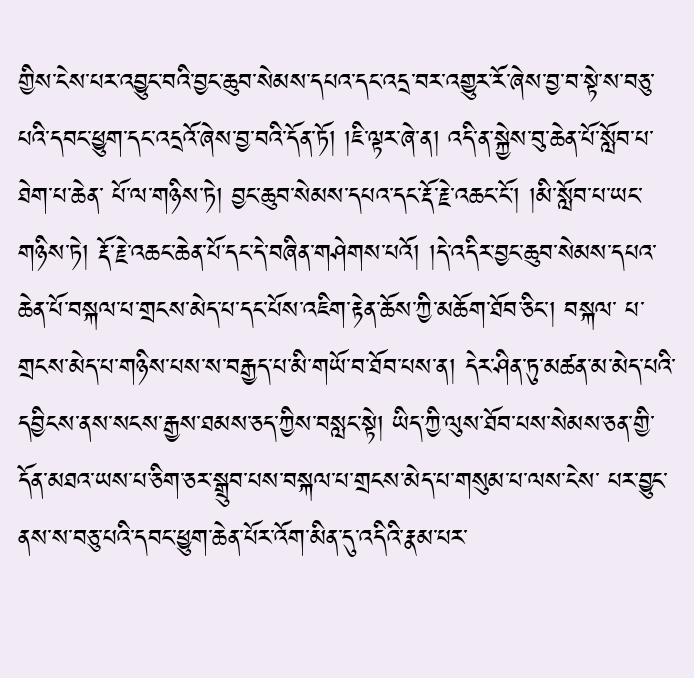གྱིས་ངེས་པར་འབྱུང་བའི་བྱང་ཆུབ་སེམས་དཔའ་དང་འདྲ་བར་འགྱུར་རོ་ཞེས་བྱ་བ་སྟེ་ས་བཅུ་པའི་དབང་ཕྱུག་དང་འདྲའོ་ཞེས་བྱ་བའི་དོན་ཏོ། །ཇི་ལྟར་ཞེ་ན། འདི་ན་སྐྱེས་བུ་ཆེན་པོ་སློབ་པ་ཐེག་པ་ཆེན་ པོ་ལ་གཉིས་ཏེ། བྱང་ཆུབ་སེམས་དཔའ་དང་རྡོ་རྗེ་འཆང་ངོ་། །མི་སློབ་པ་ཡང་གཉིས་ཏེ། རྡོ་རྗེ་འཆང་ཆེན་པོ་དང་དེ་བཞིན་གཤེགས་པའོ། །དེ་འདིར་བྱང་ཆུབ་སེམས་དཔའ་ཆེན་པོ་བསྐལ་པ་གྲངས་མེད་པ་དང་པོས་འཇིག་རྟེན་ཆོས་ཀྱི་མཆོག་ཐོབ་ཅིང་། བསྐལ་ པ་གྲངས་མེད་པ་གཉིས་པས་ས་བརྒྱད་པ་མི་གཡོ་བ་ཐོབ་པས་ན། དེར་ཤིན་ཏུ་མཚན་མ་མེད་པའི་དབྱིངས་ནས་སངས་རྒྱས་ཐམས་ཅད་ཀྱིས་བསླང་སྟེ། ཡིད་ཀྱི་ལུས་ཐོབ་པས་སེམས་ཅན་གྱི་དོན་མཐའ་ཡས་པ་ཅིག་ཅར་སྒྲུབ་པས་བསྐལ་པ་གྲངས་མེད་པ་གསུམ་པ་ལས་ངེས་ པར་བྱུང་ནས་ས་བཅུ་པའི་དབང་ཕྱུག་ཆེན་པོར་འོག་མིན་དུ་འདིའི་རྣམ་པར་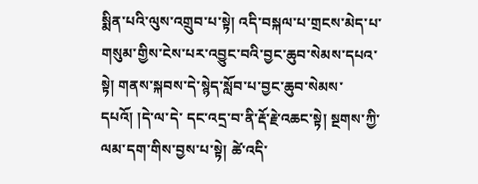སྨིན་པའི་ལུས་འགྲུབ་པ་སྟེ། འདི་བསྐལ་པ་གྲངས་མེད་པ་གསུམ་གྱིས་ངེས་པར་འབྱུང་བའི་བྱང་ཆུབ་སེམས་དཔའ་སྟེ། གནས་སྐབས་དེ་སྙེད་སློབ་པ་བྱང་ཆུབ་སེམས་དཔའོ། །དེ་ལ་དེ་ དང་འདྲ་བ་ནི་རྡོ་རྗེ་འཆང་སྟེ། སྔགས་ཀྱི་ལམ་དག་གིས་བྱས་པ་སྟེ། ཚེ་འདི་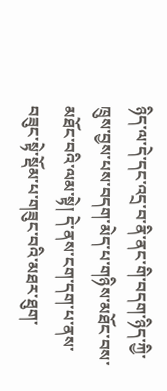ཉིད་ལ་དེ་དང་འདྲ་བ་ནི་ནང་གི་བདག་ཉིད་ཀྱི་ཁྲུས་བྱས་པས་བདག་མེད་པ་གཉིས་མཐོང་བས་མཐོང་བའི་ལམ་སྟེ། དེ་ནས་ངག་དག་པ་ནས་བཟུང་སྟེ་སྡོམ་པ་གཟུང་བའི་མཐར་ཐུག་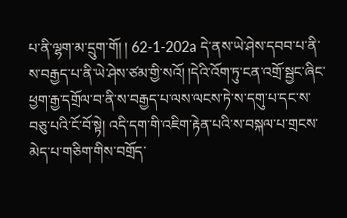པ་ནི་ལྷག་མ་དྲུག་གོ། ། 62-1-202a དེ་ནས་ཡེ་ཤེས་དབབ་པ་ནི་ས་བརྒྱད་པ་ནི་ཡེ་ཤེས་ཙམ་གྱི་སའོ། །དེའི་འོག་ཏུ་ངན་འགྲོ་སྦྱང་ཞིང་ཕྱག་རྒྱ་དགྲོལ་བ་ནི་ས་བརྒྱད་པ་ལས་ལངས་ཏེ་ས་དགུ་པ་དང་ས་བཅུ་པའི་ངོ་བོ་སྟེ། འདི་དག་གི་འཇིག་རྟེན་པའི་ས་བསྐལ་པ་གྲངས་མེད་པ་གཅིག་གིས་བགྲོད་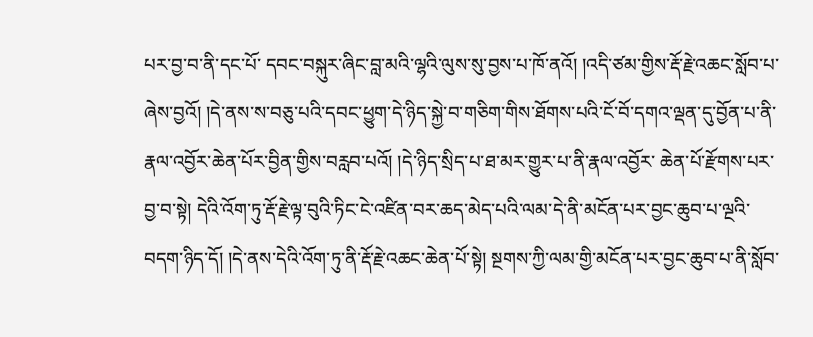པར་བྱ་བ་ནི་དང་པོ་ དབང་བསྐུར་ཞིང་བླ་མའི་ལྷའི་ལུས་སུ་བྱས་པ་ཁོ་ནའོ། །འདི་ཙམ་གྱིས་རྡོ་རྗེ་འཆང་སློབ་པ་ཞེས་བྱའོ། །དེ་ནས་ས་བཅུ་པའི་དབང་ཕྱུག་དེ་ཉིད་སྐྱེ་བ་གཅིག་གིས་ཐོགས་པའི་ངོ་བོ་དགའ་ལྡན་དུ་བྱོན་པ་ནི་རྣལ་འབྱོར་ཆེན་པོར་བྱིན་གྱིས་བརླབ་པའོ། །དེ་ཉིད་སྲིད་པ་ཐ་མར་གྱུར་པ་ནི་རྣལ་འབྱོར་ ཆེན་པོ་རྫོགས་པར་བྱ་བ་སྟེ། དེའི་འོག་ཏུ་རྡོ་རྗེ་ལྟ་བུའི་ཏིང་ངེ་འཛིན་བར་ཆད་མེད་པའི་ལམ་དེ་ནི་མངོན་པར་བྱང་ཆུབ་པ་ལྔའི་བདག་ཉིད་དོ། །དེ་ནས་དེའི་འོག་ཏུ་ནི་རྡོ་རྗེ་འཆང་ཆེན་པོ་སྟེ། སྔགས་ཀྱི་ལམ་གྱི་མངོན་པར་བྱང་ཆུབ་པ་ནི་སློབ་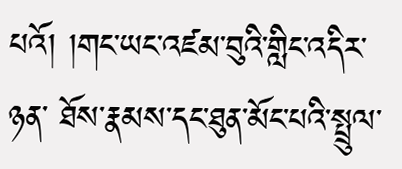པའོ། །གང་ཡང་འཛམ་བུའི་གླིང་འདིར་ཉན་ ཐོས་རྣམས་དང་ཐུན་མོང་པའི་སྤྲུལ་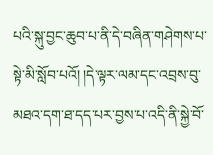པའི་སྐུ་བྱང་ཆུབ་པ་ནི་དེ་བཞིན་གཤེགས་པ་སྟེ་མི་སློབ་པའོ། །དེ་ལྟར་ལམ་དང་འབྲས་བུ་མཐའ་དག་ཐ་དད་པར་བྱས་པ་འདི་ནི་སྐྱེ་བོ་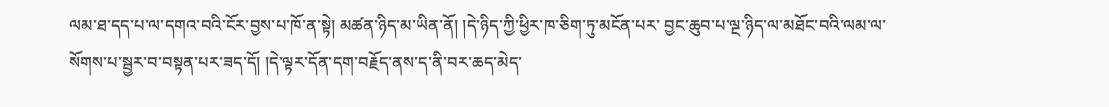ལམ་ཐ་དད་པ་ལ་དགའ་བའི་ངོར་བྱས་པ་ཁོ་ན་སྟེ། མཚན་ཉིད་མ་ཡིན་ནོ། །དེ་ཉིད་ཀྱི་ཕྱིར་ཁ་ཅིག་ཏུ་མངོན་པར་ བྱང་ཆུབ་པ་ལྔ་ཉིད་ལ་མཐོང་བའི་ལམ་ལ་སོགས་པ་སྦྱར་བ་བསྟན་པར་ཟད་དོ། །དེ་ལྟར་དོན་དག་བརྗོད་ནས་ད་ནི་བར་ཆད་མེད་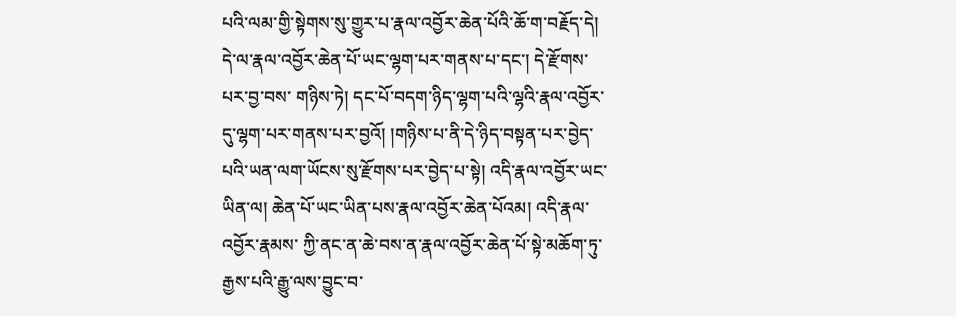པའི་ལམ་གྱི་སྟེགས་སུ་གྱུར་པ་རྣལ་འབྱོར་ཆེན་པོའི་ཆོ་ག་བརྗོད་དེ། དེ་ལ་རྣལ་འབྱོར་ཆེན་པོ་ཡང་ལྷག་པར་གནས་པ་དང་། དེ་རྫོགས་པར་བྱ་བས་ གཉིས་ཏེ། དང་པོ་བདག་ཉིད་ལྷག་པའི་ལྷའི་རྣལ་འབྱོར་དུ་ལྷག་པར་གནས་པར་བྱའོ། །གཉིས་པ་ནི་དེ་ཉིད་བསྟན་པར་བྱེད་པའི་ཡན་ལག་ཡོངས་སུ་རྫོགས་པར་བྱེད་པ་སྟེ། འདི་རྣལ་འབྱོར་ཡང་ཡིན་ལ། ཆེན་པོ་ཡང་ཡིན་པས་རྣལ་འབྱོར་ཆེན་པོའམ། འདི་རྣལ་འབྱོར་རྣམས་ ཀྱི་ནང་ན་ཆེ་བས་ན་རྣལ་འབྱོར་ཆེན་པོ་སྟེ་མཆོག་ཏུ་རྒྱས་པའི་རྒྱུ་ལས་བྱུང་བ་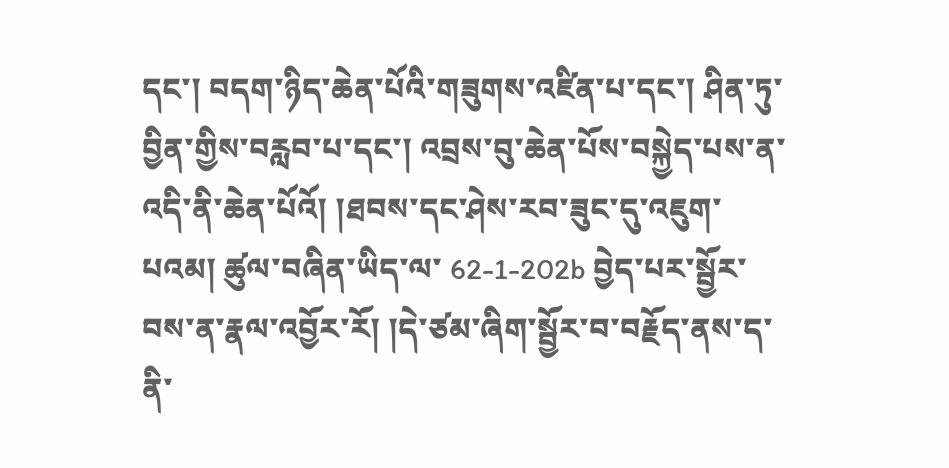དང་། བདག་ཉིད་ཆེན་པོའི་གཟུགས་འཛིན་པ་དང་། ཤིན་ཏུ་བྱིན་གྱིས་བརླབ་པ་དང་། འབྲས་བུ་ཆེན་པོས་བསྐྱེད་པས་ན་འདི་ནི་ཆེན་པོའོ། །ཐབས་དང་ཤེས་རབ་ཟུང་དུ་འཇུག་པའམ། ཚུལ་བཞིན་ཡིད་ལ་ 62-1-202b བྱེད་པར་སྦྱོར་བས་ན་རྣལ་འབྱོར་རོ། །དེ་ཙམ་ཞིག་སྦྱོར་བ་བརྗོད་ནས་ད་ནི་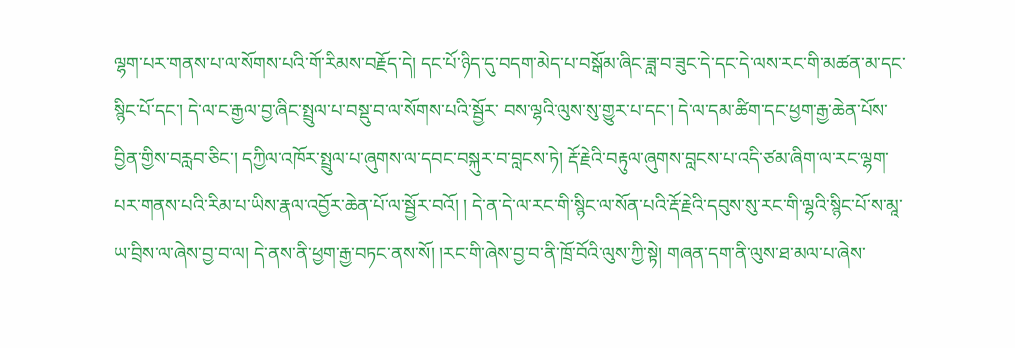ལྷག་པར་གནས་པ་ལ་སོགས་པའི་གོ་རིམས་བརྗོད་དེ། དང་པོ་ཉིད་དུ་བདག་མེད་པ་བསྒོམ་ཞིང་ཟླ་བ་ཟུང་དེ་དང་དེ་ལས་རང་གི་མཚན་མ་དང་སྙིང་པོ་དང་། དེ་ལ་ང་རྒྱལ་བྱ་ཞིང་སྤྲུལ་པ་བསྡུ་བ་ལ་སོགས་པའི་སྦྱོར་ བས་ལྷའི་ལུས་སུ་གྱུར་པ་དང་། དེ་ལ་དམ་ཚིག་དང་ཕྱག་རྒྱ་ཆེན་པོས་བྱིན་གྱིས་བརླབ་ཅིང་། དཀྱིལ་འཁོར་སྤྲུལ་པ་ཞུགས་ལ་དབང་བསྐུར་བ་བླངས་ཏེ། རྡོ་རྗེའི་བརྟུལ་ཞུགས་བླངས་པ་འདི་ཙམ་ཞིག་ལ་རང་ལྷག་པར་གནས་པའི་རིམ་པ་ཡིས་རྣལ་འབྱོར་ཆེན་པོ་ལ་སྦྱོར་བའོ། ། དེ་ན་དེ་ལ་རང་གི་སྙིང་ལ་སོན་པའི་རྡོ་རྗེའི་དབུས་སུ་རང་གི་ལྷའི་སྙིང་པོ་ས་མཱ་ཡ་བྲིས་ལ་ཞེས་བྱ་བ་ལ། དེ་ནས་ནི་ཕྱག་རྒྱ་བཏང་ནས་སོ། །རང་གི་ཞེས་བྱ་བ་ནི་ཁྲོ་བོའི་ལུས་ཀྱི་སྟེ། གཞན་དག་ནི་ལུས་ཐ་མལ་པ་ཞེས་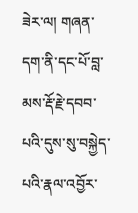ཟེར་ལ། གཞན་དག་ནི་དང་པོ་བླ་མས་རྡོ་རྗེ་དབབ་པའི་དུས་སུ་བསྐྱེད་ པའི་རྣལ་འབྱོར་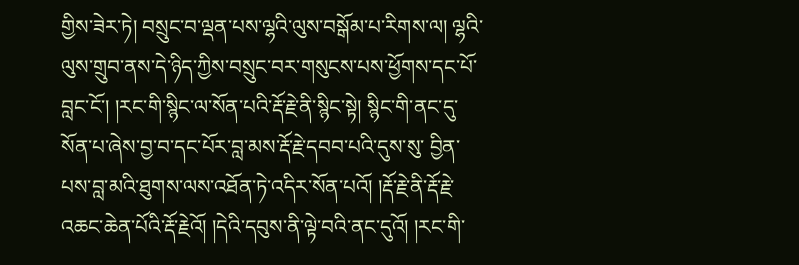གྱིས་ཟེར་ཏེ། བསྲུང་བ་ལྡན་པས་ལྷའི་ལུས་བསྒོམ་པ་རིགས་ལ། ལྷའི་ལུས་གྲུབ་ནས་དེ་ཉིད་ཀྱིས་བསྲུང་བར་གསུངས་པས་ཕྱོགས་དང་པོ་བླང་ངོ་། །རང་གི་སྙིང་ལ་སོན་པའི་རྡོ་རྗེ་ནི་སྙིང་སྟེ། སྙིང་གི་ནང་དུ་སོན་པ་ཞེས་བྱ་བ་དང་པོར་བླ་མས་རྡོ་རྗེ་དབབ་པའི་དུས་སུ་ བྱིན་པས་བླ་མའི་ཐུགས་ལས་འཐོན་ཏེ་འདིར་སོན་པའོ། །རྡོ་རྗེ་ནི་རྡོ་རྗེ་འཆང་ཆེན་པོའི་རྡོ་རྗེའོ། །དེའི་དབུས་ནི་ལྟེ་བའི་ནང་དུའོ། །རང་གི་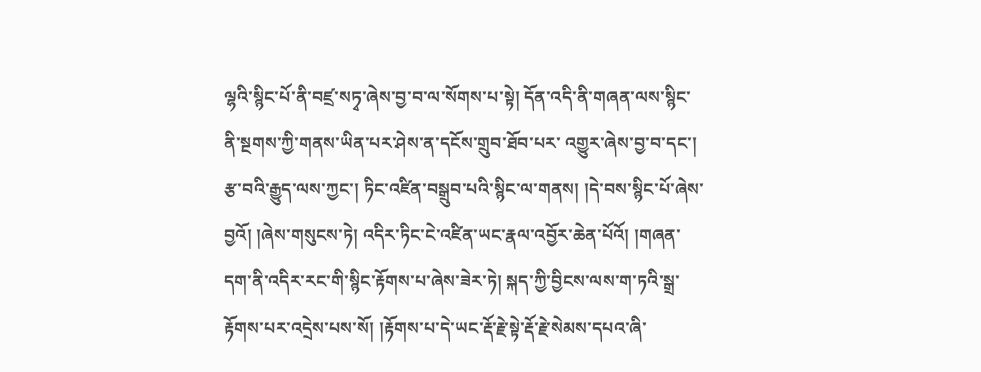ལྷའི་སྙིང་པོ་ནི་བཛྲ་སཏྭ་ཞེས་བྱ་བ་ལ་སོགས་པ་སྟེ། དོན་འདི་ནི་གཞན་ལས་སྙིང་ནི་སྔགས་ཀྱི་གནས་ཡིན་པར་ཤེས་ན་དངོས་གྲུབ་ཐོབ་པར་ འགྱུར་ཞེས་བྱ་བ་དང་། རྩ་བའི་རྒྱུད་ལས་ཀྱང་། ཏིང་འཛིན་བསྒྲུབ་པའི་སྙིང་ལ་གནས། །དེ་བས་སྙིང་པོ་ཞེས་བྱའོ། །ཞེས་གསུངས་ཏེ། འདིར་ཏིང་ངེ་འཛིན་ཡང་རྣལ་འབྱོར་ཆེན་པོའོ། །གཞན་དག་ནི་འདིར་རང་གི་སྙིང་རྟོགས་པ་ཞེས་ཟེར་ཏེ། སྐད་ཀྱི་བྱིངས་ལས་ག་ཏའི་སྒྲ་ རྟོགས་པར་འདྲེས་པས་སོ། །རྟོགས་པ་དེ་ཡང་རྡོ་རྗེ་སྟེ་རྡོ་རྗེ་སེམས་དཔའ་ཞི་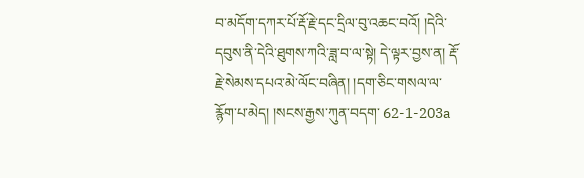བ་མདོག་དཀར་པོ་རྡོ་རྗེ་དང་དྲིལ་བུ་འཆང་བའོ། །དེའི་དབུས་ནི་དེའི་ཐུགས་ཀའི་ཟླ་བ་ལ་སྟེ། དེ་ལྟར་བྱས་ན། རྡོ་རྗེ་སེམས་དཔའ་མེ་ལོང་བཞིན། །དག་ཅིང་གསལ་ལ་རྙོག་པ་མེད། །སངས་རྒྱས་ཀུན་བདག་ 62-1-203a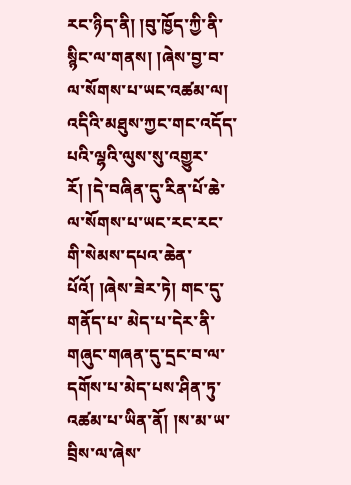རང་ཉིད་ནི། །བུ་ཁྱོད་ཀྱི་ནི་སྙིང་ལ་གནས། །ཞེས་བྱ་བ་ལ་སོགས་པ་ཡང་འཚམ་ལ། འདིའི་མཐུས་ཀྱང་གང་འདོད་པའི་ལྷའི་ལུས་སུ་འགྱུར་རོ། །དེ་བཞིན་དུ་རིན་པོ་ཆེ་ལ་སོགས་པ་ཡང་རང་རང་གི་སེམས་དཔའ་ཆེན་པོའོ། །ཞེས་ཟེར་ཏེ། གང་དུ་གནོད་པ་ མེད་པ་དེར་ནི་གཞུང་གཞན་དུ་དྲང་བ་ལ་དགོས་པ་མེད་པས་ཤིན་ཏུ་འཚམ་པ་ཡིན་ནོ། །ས་མ་ཡ་བྲིས་ལ་ཞེས་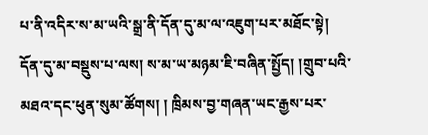པ་ནི་འདིར་ས་མ་ཡའི་སྒྲ་ནི་དོན་དུ་མ་ལ་འཇུག་པར་མཐོང་སྟེ། དོན་དུ་མ་བསྡུས་པ་ལས། ས་མ་ཡ་མཉམ་ཇི་བཞིན་སྤྱོད། །གྲུབ་པའི་མཐའ་དང་ཕུན་སུམ་ཚོགས། ། ཁྲིམས་བྱ་གཞན་ཡང་རྒྱས་པར་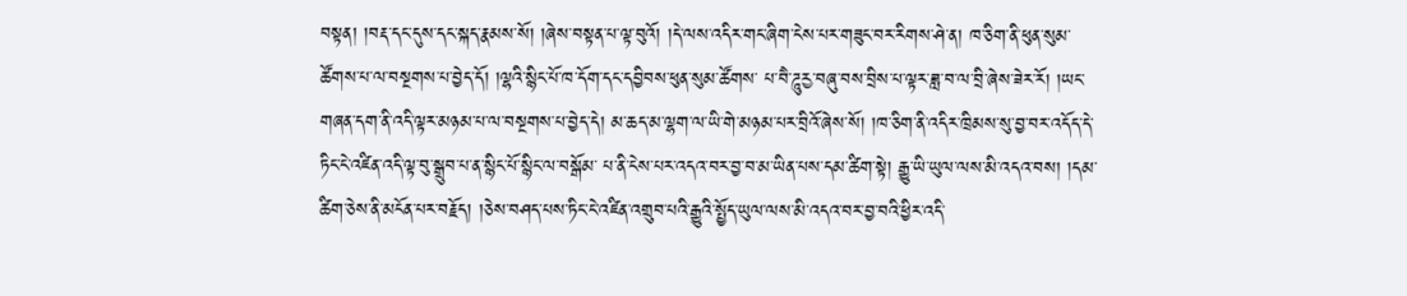བསྟན། །བརྡ་དང་དུས་དང་སྐད་རྣམས་སོ། །ཞེས་བསྟན་པ་ལྟ་བུའོ། །དེ་ལས་འདིར་གང་ཞིག་ངེས་པར་གཟུང་བར་རིགས་ཤེ་ན། ཁ་ཅིག་ནི་ཕུན་སུམ་ཚོགས་པ་ལ་བསྔགས་པ་བྱེད་དོ། །ལྷའི་སྙིང་པོ་ཁ་དོག་དང་དབྱིབས་ཕུན་སུམ་ཚོགས་ པ་བཻ་ཌཱུརྱ་བཞུ་བས་བྲིས་པ་ལྟར་ཟླ་བ་ལ་བྲི་ཞེས་ཟེར་རོ། །ཡང་གཞན་དག་ནི་འདི་ལྟར་མཉམ་པ་ལ་བསྔགས་པ་བྱེད་དེ། མ་ཆད་མ་ལྷག་ལ་ཡི་གེ་མཉམ་པར་བྲིའོ་ཞེས་སོ། །ཁ་ཅིག་ནི་འདིར་ཁྲིམས་སུ་བྱ་བར་འདོད་དེ་ཏིང་ངེ་འཛིན་འདི་ལྟ་བུ་སྒྲུབ་པ་ན་སྙིང་པོ་སྙིང་ལ་བསྒོམ་ པ་ནི་ངེས་པར་འདའ་བར་བྱ་བ་མ་ཡིན་པས་དམ་ཚིག་སྟེ། རྒྱུ་ཡི་ཡུལ་ལས་མི་འདའ་བས། །དམ་ཚིག་ཅེས་ནི་མངོན་པར་བརྗོད། །ཅེས་བཤད་པས་ཏིང་ངེ་འཛིན་འགྲུབ་པའི་རྒྱུའི་སྤྱོད་ཡུལ་ལས་མི་འདའ་བར་བྱ་བའི་ཕྱིར་འདི་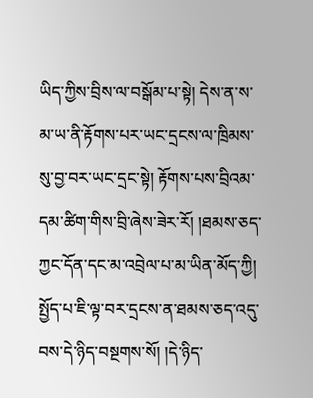ཡིད་ཀྱིས་བྲིས་ལ་བསྒོམ་པ་སྟེ། དེས་ན་ས་ མ་ཡ་ནི་རྟོགས་པར་ཡང་དྲངས་ལ་ཁྲིམས་སུ་བྱ་བར་ཡང་དྲང་སྟེ། རྟོགས་པས་བྲིའམ་དམ་ཚིག་གིས་བྲི་ཞེས་ཟེར་རོ། །ཐམས་ཅད་ཀྱང་དོན་དང་མ་འབྲེལ་པ་མ་ཡིན་མོད་ཀྱི། སྤྱོད་པ་ཇི་ལྟ་བར་དྲངས་ན་ཐམས་ཅད་འདུ་བས་དེ་ཉིད་བསྔགས་སོ། །དེ་ཉིད་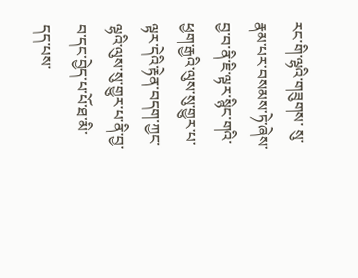རང་གི་ལྷའི་གཟུགས་ སུ་རྣམ་པར་བསམས་ཏེ་ཞེས་བྱ་བ་ནི་ཇི་ལྟར་སྙིང་གའི་ཕྱག་རྒྱའི་ལུས་སུ་གྱུར་པ་ལྟར་དེའི་རྟེན་བདག་ཀྱང་ལྷའི་ལུས་སུ་གྱུར་པ་ནི་བྱ་བ་དང་བྱེད་པ་པོ་ཐ་མི་དད་པས་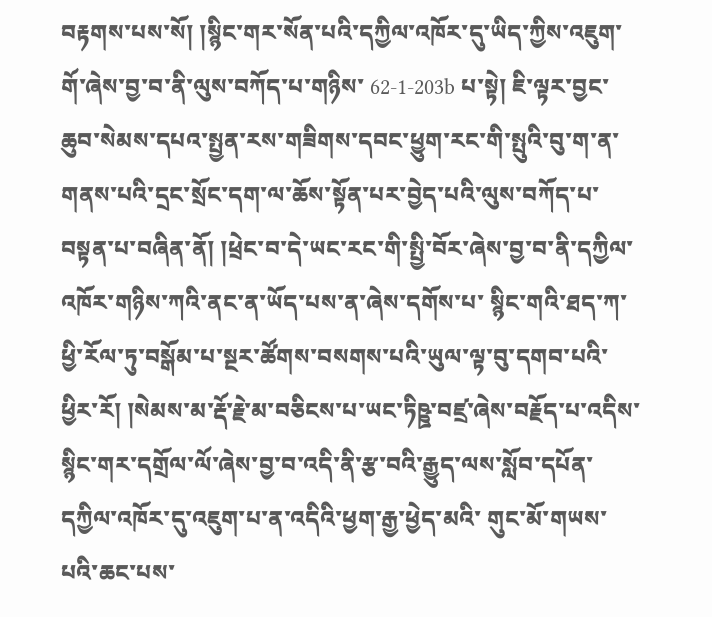བརྟགས་པས་སོ། །སྙིང་གར་སོན་པའི་དཀྱིལ་འཁོར་དུ་ཡིད་ཀྱིས་འཇུག་གོ་ཞེས་བྱ་བ་ནི་ལུས་བཀོད་པ་གཉིས་ 62-1-203b པ་སྟེ། ཇི་ལྟར་བྱང་ཆུབ་སེམས་དཔའ་སྤྱན་རས་གཟིགས་དབང་ཕྱུག་རང་གི་སྤུའི་བུ་ག་ན་གནས་པའི་དྲང་སྲོང་དག་ལ་ཆོས་སྟོན་པར་བྱེད་པའི་ལུས་བཀོད་པ་བསྟན་པ་བཞིན་ནོ། །ཕྲེང་བ་དེ་ཡང་རང་གི་སྤྱི་བོར་ཞེས་བྱ་བ་ནི་དཀྱིལ་འཁོར་གཉིས་ཀའི་ནང་ན་ཡོད་པས་ན་ཞེས་དགོས་པ་ སྙིང་གའི་ཐད་ཀ་ཕྱི་རོལ་ཏུ་བསྒོམ་པ་སྔར་ཚོགས་བསགས་པའི་ཡུལ་ལྟ་བུ་དགབ་པའི་ཕྱིར་རོ། །སེམས་མ་རྡོ་རྗེ་མ་བཅིངས་པ་ཡང་ཏིཥྛ་བཛྲ་ཞེས་བརྗོད་པ་འདིས་སྙིང་གར་དགྲོལ་ལོ་ཞེས་བྱ་བ་འདི་ནི་རྩ་བའི་རྒྱུད་ལས་སློབ་དཔོན་དཀྱིལ་འཁོར་དུ་འཇུག་པ་ན་འདིའི་ཕྱག་རྒྱ་ཕྱེད་མའི་ གུང་མོ་གཡས་པའི་ཆང་པས་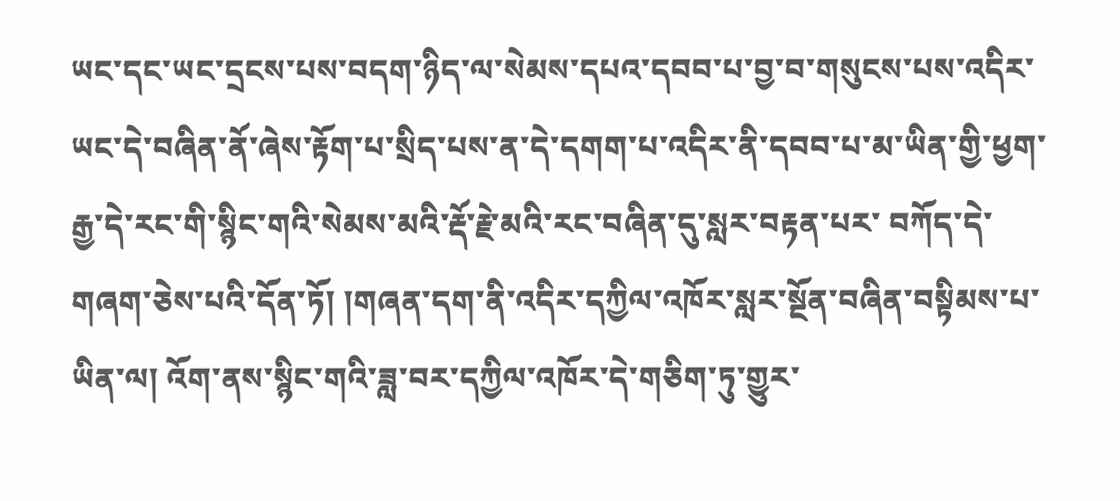ཡང་དང་ཡང་དྲངས་པས་བདག་ཉིད་ལ་སེམས་དཔའ་དབབ་པ་བྱ་བ་གསུངས་པས་འདིར་ཡང་དེ་བཞིན་ནོ་ཞེས་རྟོག་པ་སྲིད་པས་ན་དེ་དགག་པ་འདིར་ནི་དབབ་པ་མ་ཡིན་གྱི་ཕྱག་རྒྱ་དེ་རང་གི་སྙིང་གའི་སེམས་མའི་རྡོ་རྗེ་མའི་རང་བཞིན་དུ་སླར་བརྟན་པར་ བཀོད་དེ་གཞག་ཅེས་པའི་དོན་ཏོ། །གཞན་དག་ནི་འདིར་དཀྱིལ་འཁོར་སླར་སྔོན་བཞིན་བསྟིམས་པ་ཡིན་ལ། འོག་ནས་སྙིང་གའི་ཟླ་བར་དཀྱིལ་འཁོར་དེ་གཅིག་ཏུ་གྱུར་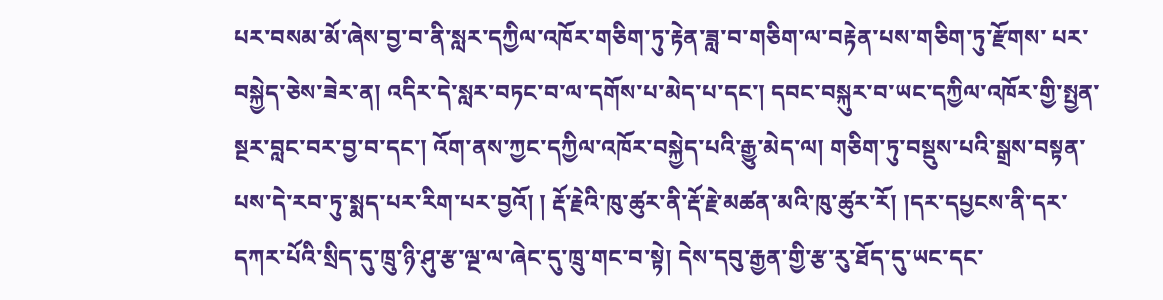པར་བསམ་མོ་ཞེས་བྱ་བ་ནི་སླར་དཀྱིལ་འཁོར་གཅིག་ཏུ་རྟེན་ཟླ་བ་གཅིག་ལ་བརྟེན་པས་གཅིག་ཏུ་རྫོགས་ པར་བསྐྱེད་ཅེས་ཟེར་ན། འདིར་དེ་སླར་བཏང་བ་ལ་དགོས་པ་མེད་པ་དང་། དབང་བསྐུར་བ་ཡང་དཀྱིལ་འཁོར་གྱི་སྤྱན་སྔར་བླང་བར་བྱ་བ་དང་། འོག་ནས་ཀྱང་དཀྱིལ་འཁོར་བསྐྱེད་པའི་རྒྱུ་མེད་ལ། གཅིག་ཏུ་བསྡུས་པའི་སྒྲས་བསྟན་པས་དེ་རབ་ཏུ་སྨད་པར་རིག་པར་བྱའོ། ། རྡོ་རྗེའི་ཁུ་ཚུར་ནི་རྡོ་རྗེ་མཚན་མའི་ཁུ་ཚུར་རོ། །དར་དཔྱངས་ནི་དར་དཀར་པོའི་སྲིད་དུ་ཁྲུ་ཉི་ཤུ་རྩ་ལྔ་ལ་ཞེང་དུ་ཁྲུ་གང་བ་སྟེ། དེས་དབུ་རྒྱན་གྱི་རྩ་རུ་ཐོད་དུ་ཡང་དང་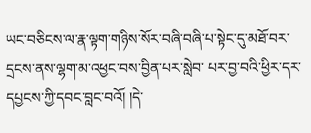ཡང་བཅིངས་ལ་རྣ་ལྟག་གཉིས་སོར་བཞི་བཞི་པ་སྟེང་དུ་མཐོ་བར་དྲངས་ནས་ལྷག་མ་འཕྱང་བས་བྱིན་པར་སླེབ་ པར་བྱ་བའི་ཕྱིར་དར་དཔྱངས་ཀྱི་དབང་བླང་བའོ། །དེ་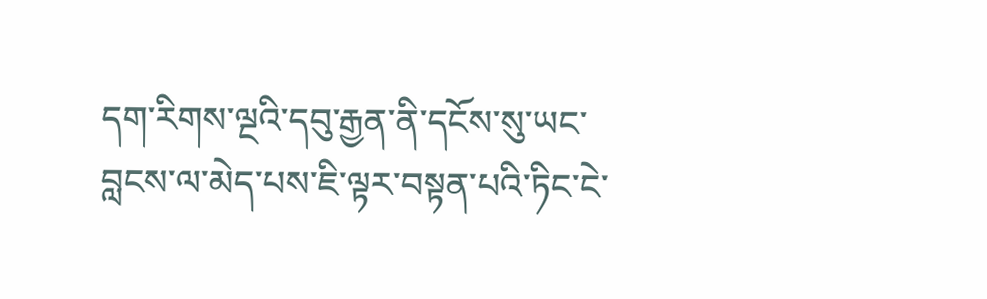དག་རིགས་ལྔའི་དབུ་རྒྱན་ནི་དངོས་སུ་ཡང་བླངས་ལ་མེད་པས་ཇི་ལྟར་བསྟན་པའི་ཏིང་ངེ་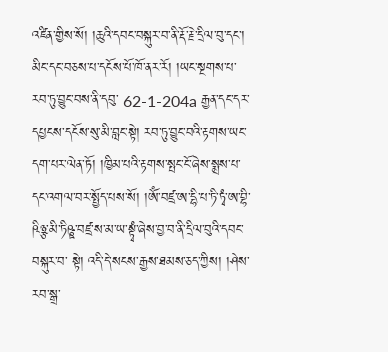འཛིན་གྱིས་སོ། །ཆུའི་དབང་བསྐུར་བ་ནི་རྡོ་རྗེ་དྲིལ་བུ་དང་། མིང་དང་བཅས་པ་དངོས་པོ་ཁོ་ནར་རོ། །ཡང་སྔགས་པ་རབ་ཏུ་བྱུང་བས་ནི་དབུ་ 62-1-204a རྒྱན་དང་དར་དཔྱངས་དངོས་སུ་མི་བླང་སྟེ། རབ་ཏུ་བྱུང་བའི་རྟགས་ཡང་དག་པར་ལེན་ཏོ། །ཁྱིམ་པའི་རྟགས་སྤང་ངོ་ཞེས་སྨྲས་པ་དང་འགལ་བར་སྤྱོད་པས་སོ། །ཨོཾ་བཛྲ་ཨ་དྷི་པ་ཏི་ཏྭཾ་ཨ་བྷི་ཥིཉྩ་མི་ཏིཥྛ་བཛྲ་ས་མ་ཡ་སྟྭཾ་ཞེས་བྱ་བ་ནི་དྲིལ་བུའི་དབང་བསྐུར་བ་ སྟེ། འདི་དེ་སངས་རྒྱས་ཐམས་ཅད་ཀྱིས། །ཤེས་རབ་སྒྲ་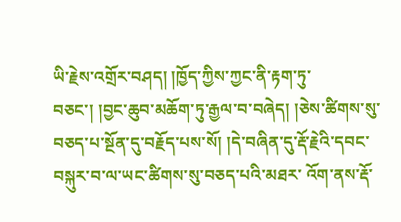ཡི་རྗེས་འགྲོར་བཤད། །ཁྱོད་ཀྱིས་ཀྱང་ནི་རྟག་ཏུ་བཅང་། །བྱང་ཆུབ་མཆོག་ཏུ་རྒྱལ་བ་བཞེད། །ཅེས་ཚིགས་སུ་བཅད་པ་སྔོན་དུ་བརྗོད་པས་སོ། །དེ་བཞིན་དུ་རྡོ་རྗེའི་དབང་བསྐུར་བ་ལ་ཡང་ཚིགས་སུ་བཅད་པའི་མཐར་ འོག་ནས་རྡོ་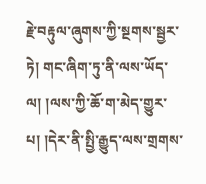རྗེ་བརྟུལ་ཞུགས་ཀྱི་སྔགས་སྦྱར་ཏེ། གང་ཞིག་ཏུ་ནི་ལས་ཡོད་ལ། །ལས་ཀྱི་ཆོ་ག་མེད་གྱུར་པ། །དེར་ནི་སྤྱི་རྒྱུད་ལས་གྲགས་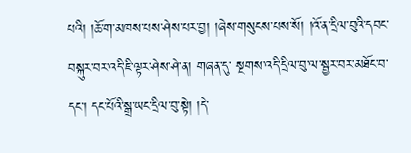པའི། །ཆོ་ག་མཁས་པས་ཤེས་པར་བྱ། །ཞེས་གསུངས་པས་སོ། །འོ་ན་དྲིལ་བུའི་དབང་བསྐུར་བར་འདི་ཇི་ལྟར་ཤེས་ཤེ་ན། གཞན་དུ་ སྔགས་འདི་དྲིལ་བུ་ལ་སྦྱར་བར་མཐོང་བ་དང་། དང་པོའི་སྒྲ་ཡང་དྲིལ་བུ་སྟེ། །དེ་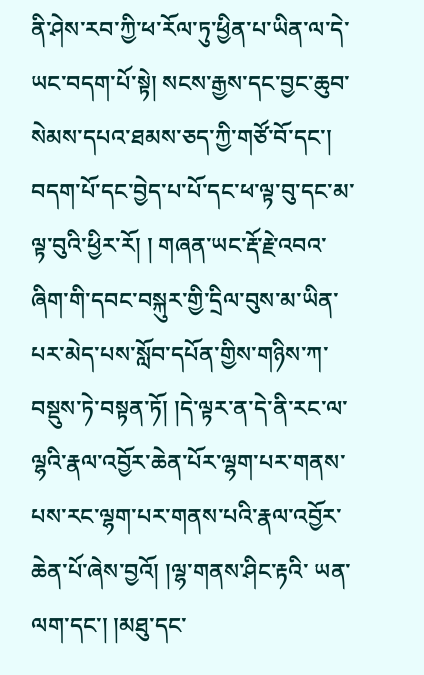ནི་ཤེས་རབ་ཀྱི་ཕ་རོལ་ཏུ་ཕྱིན་པ་ཡིན་ལ་དེ་ཡང་བདག་པོ་སྟེ། སངས་རྒྱས་དང་བྱང་ཆུབ་སེམས་དཔའ་ཐམས་ཅད་ཀྱི་གཙོ་བོ་དང་། བདག་པོ་དང་བྱེད་པ་པོ་དང་ཕ་ལྟ་བུ་དང་མ་ལྟ་བུའི་ཕྱིར་རོ། ། གཞན་ཡང་རྡོ་རྗེ་འབའ་ཞིག་གི་དབང་བསྐུར་གྱི་དྲིལ་བུས་མ་ཡིན་པར་མེད་པས་སློབ་དཔོན་གྱིས་གཉིས་ཀ་བསྡུས་ཏེ་བསྟན་ཏོ། །དེ་ལྟར་ན་དེ་ནི་རང་ལ་ལྷའི་རྣལ་འབྱོར་ཆེན་པོར་ལྷག་པར་གནས་པས་རང་ལྷག་པར་གནས་པའི་རྣལ་འབྱོར་ཆེན་པོ་ཞེས་བྱའོ། །ལྷ་གནས་ཤིང་རྟའི་ ཡན་ལག་དང་། །མཐུ་དང་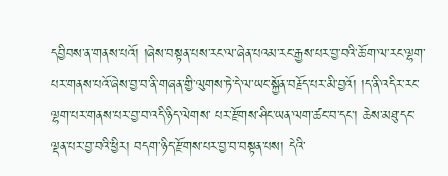དབྱིབས་ན་གནས་པའོ། །ཞེས་བསྟན་པས་རང་ལ་ཞེན་པའམ་རང་རྒྱས་པར་བྱ་བའི་ཆོ་ག་ལ་རང་ལྷག་པར་གནས་པའོ་ཞེས་བྱ་བ་ནི་གཞན་གྱི་ལུགས་ཏེ་དེ་ལ་ཡང་སྐྱོན་བརྗོད་པར་མི་བྱའོ། །ད་ནི་འདིར་རང་ལྷག་པར་གནས་པར་བྱ་བ་འདི་ཉིད་ལེགས་ པར་རྫོགས་ཤིང་ཡན་ལག་ཚང་བ་དང་། ཆེས་མཐུ་དང་ལྡན་པར་བྱ་བའི་ཕྱིར། བདག་ཉིད་རྫོགས་པར་བྱ་བ་བསྟན་པས། དེའི་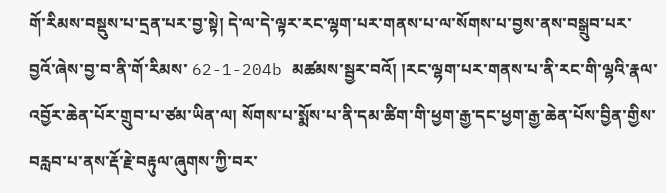གོ་རིམས་བསྡུས་པ་དྲན་པར་བྱ་སྟེ། དེ་ལ་དེ་ལྟར་རང་ལྷག་པར་གནས་པ་ལ་སོགས་པ་བྱས་ནས་བསྒྲུབ་པར་བྱའོ་ཞེས་བྱ་བ་ནི་གོ་རིམས་ 62-1-204b མཚམས་སྦྱར་བའོ། །རང་ལྷག་པར་གནས་པ་ནི་རང་གི་ལྷའི་རྣལ་འབྱོར་ཆེན་པོར་གྲུབ་པ་ཙམ་ཡིན་ལ། སོགས་པ་སྨོས་པ་ནི་དམ་ཚིག་གི་ཕྱག་རྒྱ་དང་ཕྱག་རྒྱ་ཆེན་པོས་བྱིན་གྱིས་བརླབ་པ་ནས་རྡོ་རྗེ་བརྟུལ་ཞུགས་ཀྱི་བར་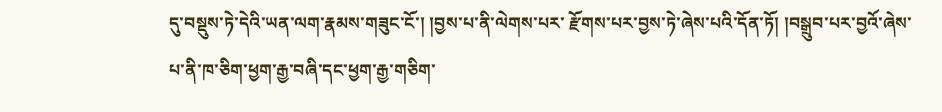དུ་བསྡུས་ཏེ་དེའི་ཡན་ལག་རྣམས་གཟུང་ངོ་། །བྱས་པ་ནི་ལེགས་པར་ རྫོགས་པར་བྱས་ཏེ་ཞེས་པའི་དོན་ཏོ། །བསྒྲུབ་པར་བྱའོ་ཞེས་པ་ནི་ཁ་ཅིག་ཕྱག་རྒྱ་བཞི་དང་ཕྱག་རྒྱ་གཅིག་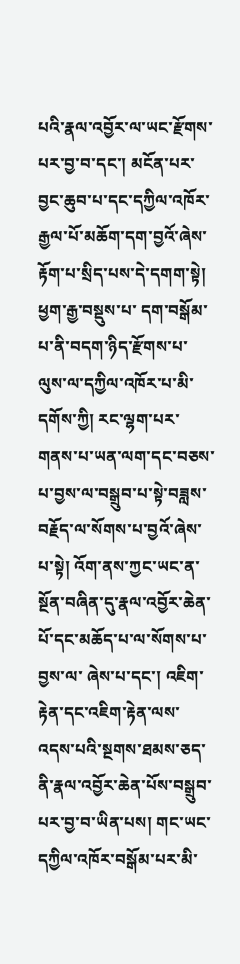པའི་རྣལ་འབྱོར་ལ་ཡང་རྫོགས་པར་བྱ་བ་དང་། མངོན་པར་བྱང་ཆུབ་པ་དང་དཀྱིལ་འཁོར་རྒྱལ་པོ་མཆོག་དག་བྱའོ་ཞེས་རྟོག་པ་སྲིད་པས་དེ་དགག་སྟེ། ཕྱག་རྒྱ་བསྡུས་པ་ དག་བསྒོམ་པ་ནི་བདག་ཉིད་རྫོགས་པ་ལུས་ལ་དཀྱིལ་འཁོར་པ་མི་དགོས་ཀྱི། རང་ལྷག་པར་གནས་པ་ཡན་ལག་དང་བཅས་པ་བྱས་ལ་བསྒྲུབ་པ་སྟེ་བཟླས་བརྗོད་ལ་སོགས་པ་བྱའོ་ཞེས་པ་སྟེ། འོག་ནས་ཀྱང་ཡང་ན་སྔོན་བཞིན་དུ་རྣལ་འབྱོར་ཆེན་པོ་དང་མཆོད་པ་ལ་སོགས་པ་བྱས་ལ་ ཞེས་པ་དང་། འཇིག་རྟེན་དང་འཇིག་རྟེན་ལས་འདས་པའི་སྔགས་ཐམས་ཅད་ནི་རྣལ་འབྱོར་ཆེན་པོས་བསྒྲུབ་པར་བྱ་བ་ཡིན་པས། གང་ཡང་དཀྱིལ་འཁོར་བསྒོམ་པར་མི་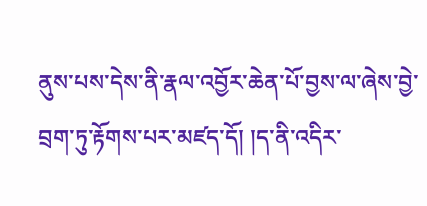ནུས་པས་དེས་ནི་རྣལ་འབྱོར་ཆེན་པོ་བྱས་ལ་ཞེས་བྱེ་བྲག་ཏུ་རྟོགས་པར་མཛད་དོ། །ད་ནི་འདིར་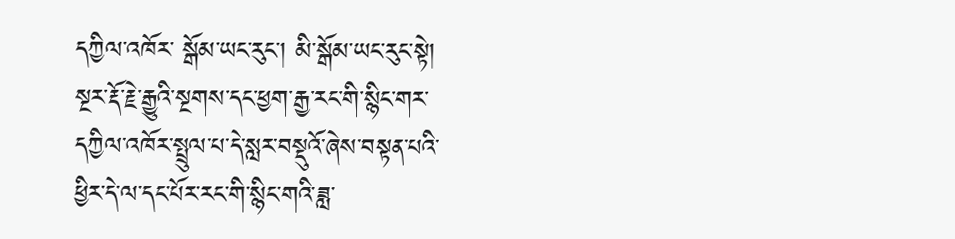དཀྱིལ་འཁོར་ སྒོམ་ཡང་རུང་། མི་སྒོམ་ཡང་རུང་སྟེ། སྔར་རྡོ་རྗེ་རྒྱུའི་སྔགས་དང་ཕྱག་རྒྱ་རང་གི་སྙིང་གར་དཀྱིལ་འཁོར་སྤྲུལ་པ་དེ་སླར་བསྡུའོ་ཞེས་བསྟན་པའི་ཕྱིར་དེ་ལ་དང་པོར་རང་གི་སྙིང་གའི་ཟླ་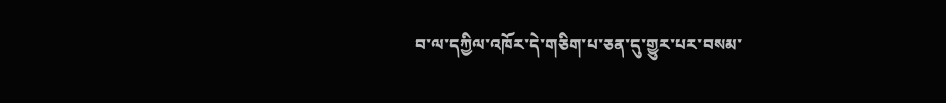བ་ལ་དཀྱིལ་འཁོར་དེ་གཅིག་པ་ཅན་དུ་གྱུར་པར་བསམ་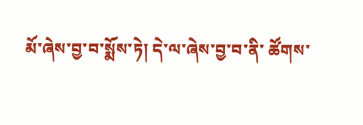མོ་ཞེས་བྱ་བ་སྨོས་ཏེ། དེ་ལ་ཞེས་བྱ་བ་ནི་ ཚོགས་